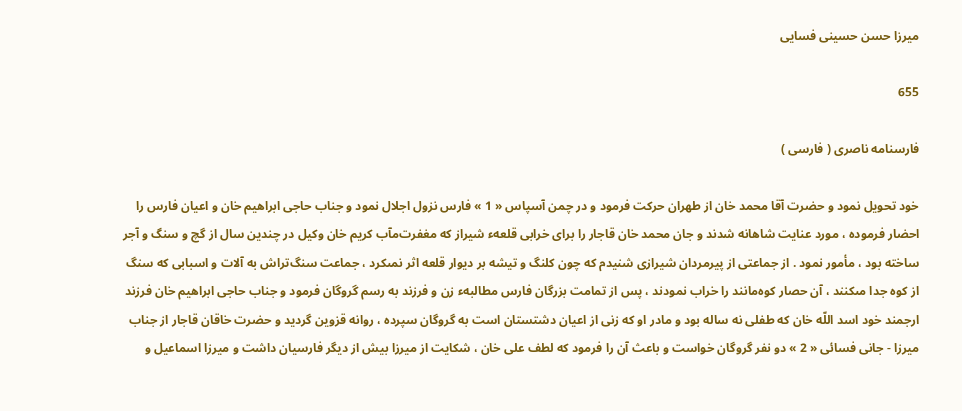ميرزا حسن حسينى فسايى

655

فارسنامه ناصرى ( فارسى )

خود تحويل نمود و حضرت آقا محمد خان از طهران حركت فرمود و در چمن آسپاس « 1 » فارس نزول اجلال نمود و جناب حاجى ابراهيم خان و اعيان فارس را احضار فرموده ، مورد عنايت شاهانه شدند و جان محمد خان قاجار را براى خرابى قلعهء شيراز كه مغفرت‌مآب كريم خان وكيل در چندين سال از گچ و سنگ و آجر ساخته بود ، مأمور نمود . از جماعتى از پيرمردان شيرازى شنيدم كه چون كلنگ و تيشه بر ديوار قلعه اثر نمىكرد ، جماعت سنگ‌تراش به آلات و اسبابى كه سنگ از كوه جدا مىكنند ، آن حصار كوه‌مانند را خراب نمودند ، پس از تمامت بزرگان فارس مطالبهء زن و فرزند به رسم گروگان فرمود و جناب حاجى ابراهيم خان فرزند ارجمند خود اسد اللّه خان كه طفلى نه ساله بود و مادر او كه زنى از اعيان دشتستان است به گروگان سپرده ، روانه قزوين گرديد و حضرت خاقان قاجار از جناب ميرزا - جانى فسائى « 2 » دو نفر گروگان خواست و باعث آن را فرمود كه لطف على خان ، شكايت از ميرزا بيش از ديگر فارسيان داشت و ميرزا اسماعيل و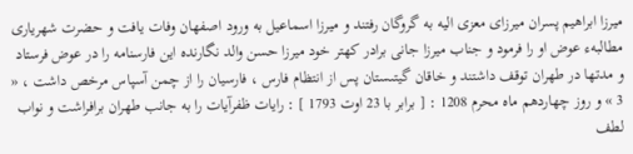ميرزا ابراهيم پسران ميرزاى معزى اليه به گروگان رفتند و ميرزا اسماعيل به ورود اصفهان وفات يافت و حضرت شهريارى مطالبهء عوض او را فرمود و جناب ميرزا جانى برادر كهتر خود ميرزا حسن والد نگارنده اين فارسنامه را در عوض فرستاد و مدتها در طهران توقف داشتند و خاقان گيتىستان پس از انتظام فارس ، فارسيان را از چمن آسپاس مرخص داشت ، « 3 » و روز چهاردهم ماه محرم 1208 : [ برابر با 23 اوت 1793 ] : رايات ظفرآيات را به جانب طهران برافراشت و نواب لطف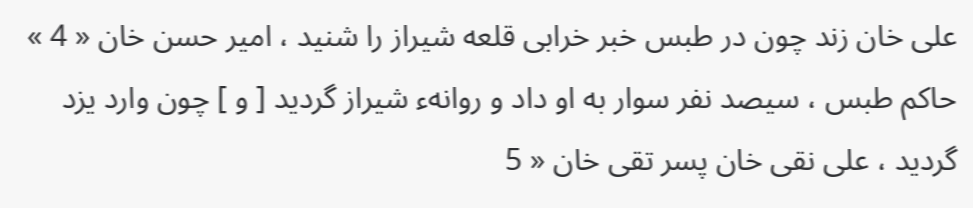على خان زند چون در طبس خبر خرابى قلعه شيراز را شنيد ، امير حسن خان « 4 » حاكم طبس ، سيصد نفر سوار به او داد و روانهء شيراز گرديد [ و ] چون وارد يزد گرديد ، على نقى خان پسر تقى خان « 5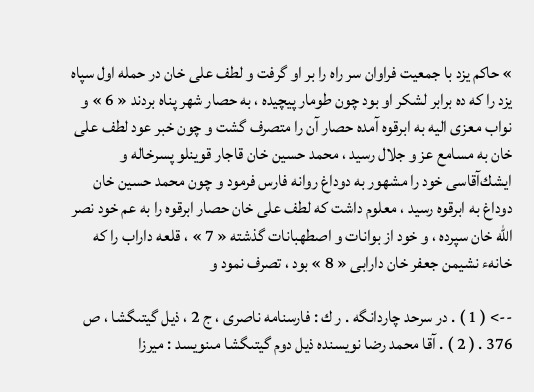» حاكم يزد با جمعيت فراوان سر راه را بر او گرفت و لطف على خان در حمله اول سپاه يزد را كه ده برابر لشكر او بود چون طومار پيچيده ، به حصار شهر پناه بردند « 6 » و نواب معزى اليه به ابرقوه آمده حصار آن را متصرف گشت و چون خبر عود لطف على خان به مسامع عز و جلال رسيد ، محمد حسين خان قاجار قوينلو پسرخاله و ايشك‌آقاسى خود را مشهور به دوداغ روانه فارس فرمود و چون محمد حسين خان دوداغ به ابرقوه رسيد ، معلوم داشت كه لطف على خان حصار ابرقوه را به عم خود نصر اللّه خان سپرده ، و خود از بوانات و اصطهبانات گذشته « 7 » ، قلعه داراب را كه خانهء نشيمن جعفر خان دارابى « 8 » بود ، تصرف نمود و

--> ( 1 ) . در سرحد چاردانگه . ر ك : فارسنامه ناصرى ، ج 2 ، ذيل گيتىگشا ، ص 376 . ( 2 ) . آقا محمد رضا نويسنده ذيل دوم گيتىگشا مىنويسد : ميرزا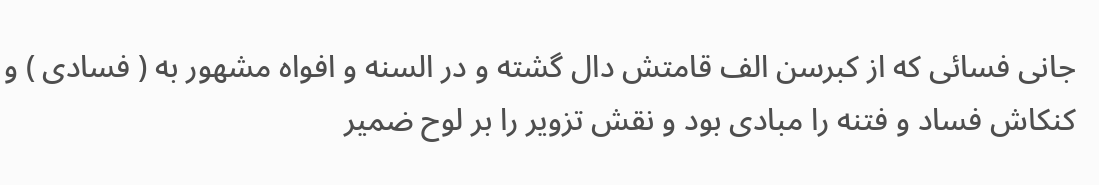جانى فسائى كه از كبرسن الف قامتش دال گشته و در السنه و افواه مشهور به ( فسادى ) و كنكاش فساد و فتنه را مبادى بود و نقش تزوير را بر لوح ضمير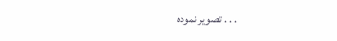. . . تصوير نموده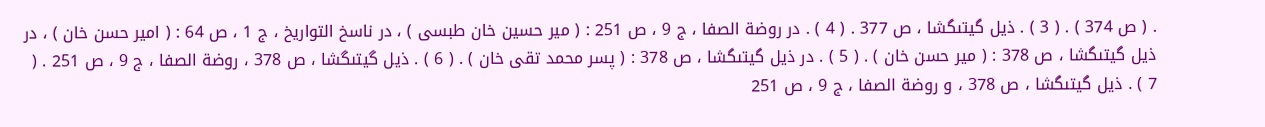. ( ص 374 ) . ( 3 ) . ذيل گيتىگشا ، ص 377 . ( 4 ) . در روضة الصفا ، ج 9 ، ص 251 : ( مير حسين خان طبسى ) ، در ناسخ التواريخ ، ج 1 ، ص 64 : ( امير حسن خان ) ، در ذيل گيتىگشا ، ص 378 : ( مير حسن خان ) . ( 5 ) . در ذيل گيتىگشا ، ص 378 : ( پسر محمد تقى خان ) . ( 6 ) . ذيل گيتىگشا ، ص 378 ، روضة الصفا ، ج 9 ، ص 251 . ( 7 ) . ذيل گيتىگشا ، ص 378 ، و روضة الصفا ، ج 9 ، ص 251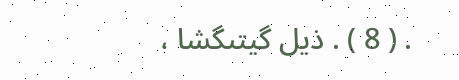. ( 8 ) . ذيل گيتىگشا ،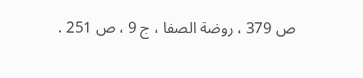ص 379 ، روضة الصفا ، ج 9 ، ص 251 .